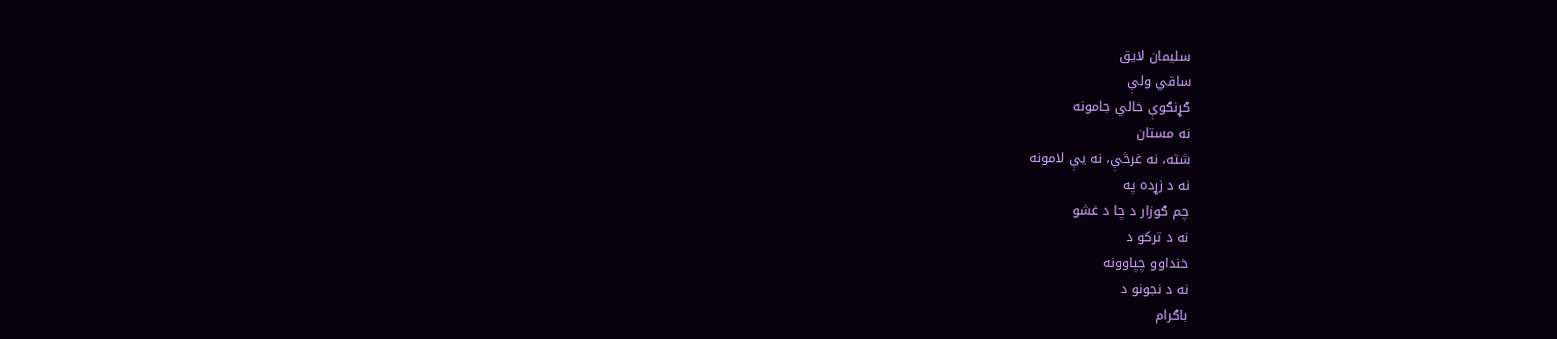سلیمان لایق
ساقي ولې
ګړنګوې خالي جامونه
نه مستان
شته، نه غرڅې، نه یې لامونه
نه د زړده په
چم ګوزار د چا د غشو
نه د ترکو د
خنداوو چپاوونه
نه د نجونو د
باګرام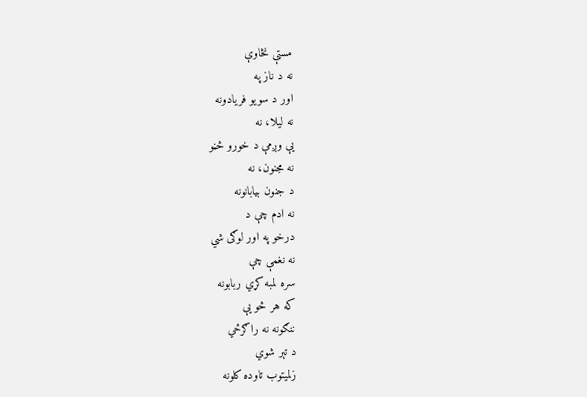مستې نڅاوې
نه د ناز په
اور د سویو فریادونه
نه لیلا، نه
یې وږمې د خورو څڼو
نه مجنون، نه
د جنون بیابانونه
نه ادم چې د
درخو په اور لوګی شي
نه نغمې چې
سره لمبه کړي ربابونه
که هر څو یې
ننګونه نه راګرځي
د تېر شوي
زلمیتوب تاوده کلونه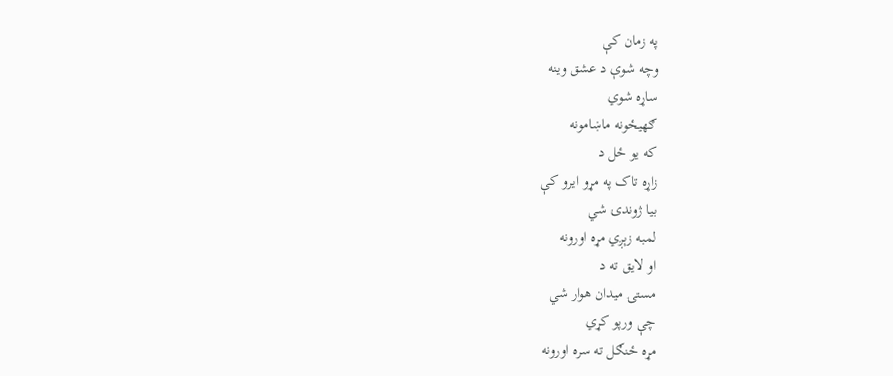په زمان کې
وچه شوې د عشق وینه
ساړه شوي
ګهیځونه ماښامونه
که یو ځل د
زاړه تاک په مړو ایرو کې
بیا ژوندۍ شي
لمبه زېږي مړه اورونه
او لایق ته د
مستۍ میدان هوار شي
چې ورپو کړي
مړه ځنګل ته سره اورونه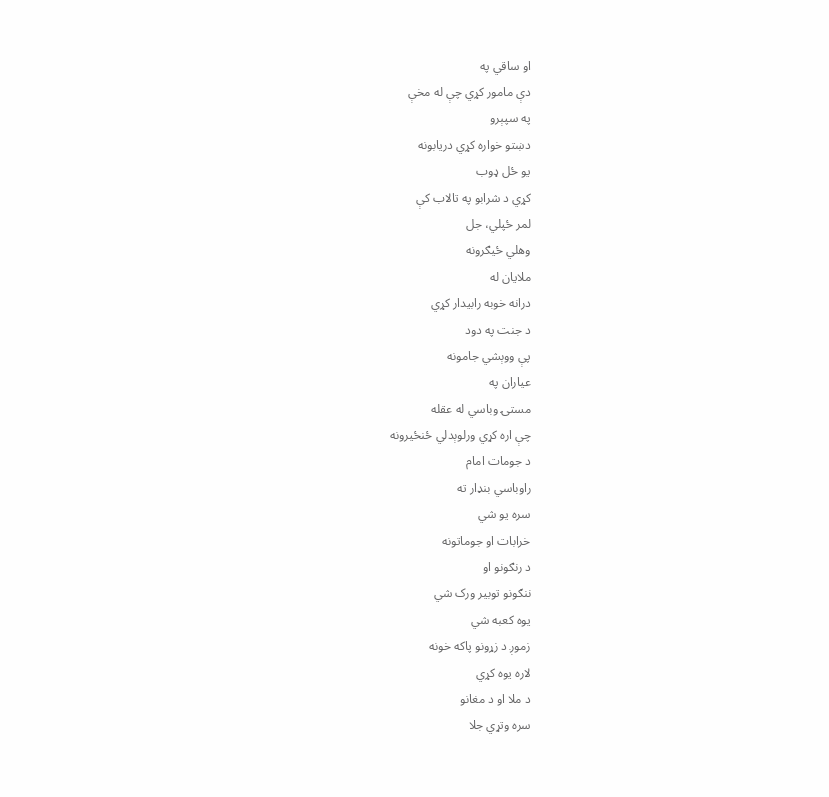او ساقي په
دې مامور کړي چې له مخې
په سپېرو
دښتو خواره کړي دریابونه
یو ځل ډوب
کړي د شرابو په تالاب کې
لمر ځپلي، جل
وهلي ځيګرونه
ملایان له
درانه خوبه رابیدار کړي
د جنت په دود
پې ووېشي جامونه
عیاران په
مستۍ وباسي له عقله
چې اره کړي ورلوېدلي ځنځيرونه
د جومات امام
راوباسي بنډار ته
سره یو شي
خرابات او جوماتونه
د رنګونو او
ننګونو توبير ورک شي
یوه کعبه شي
زموږ د زړونو پاکه خونه
لاره یوه کړي
د ملا او د مغانو
سره وتړي جلا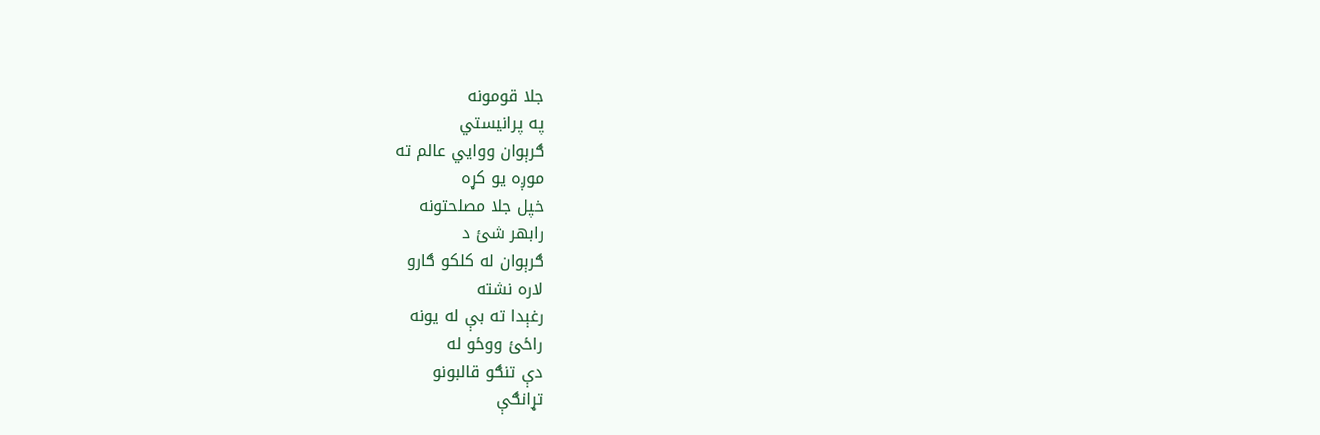جلا قومونه
په پرانیستي
ګرېوان ووایي عالم ته
موږه یو کړه
خپل جلا مصلحتونه
رابهر شئ د
ګرېوان له کلکو ګارو
لاره نشته
رغېدا ته بې له یونه
راځئ ووځو له
دې تنګو قالبونو
تړانګې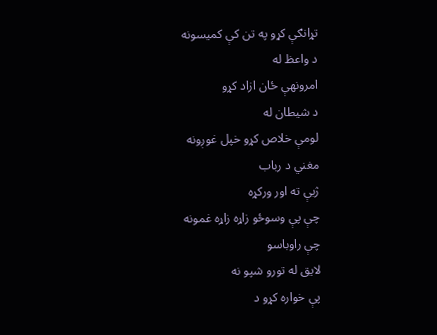تړانګې کړو په تن کې کمیسونه
د واعظ له
امرونهې ځان ازاد کړو
د شیطان له
لومې خلاص کړو خپل غوږونه
مغني د رباب
ژبې ته اور ورکړه
چې پې وسوځو زاړه زاړه غمونه
چې راوباسو
لایق له تورو شپو نه
پې خواره کړو د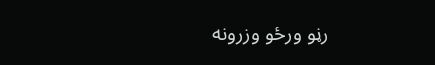رڼو ورځو وزرونه